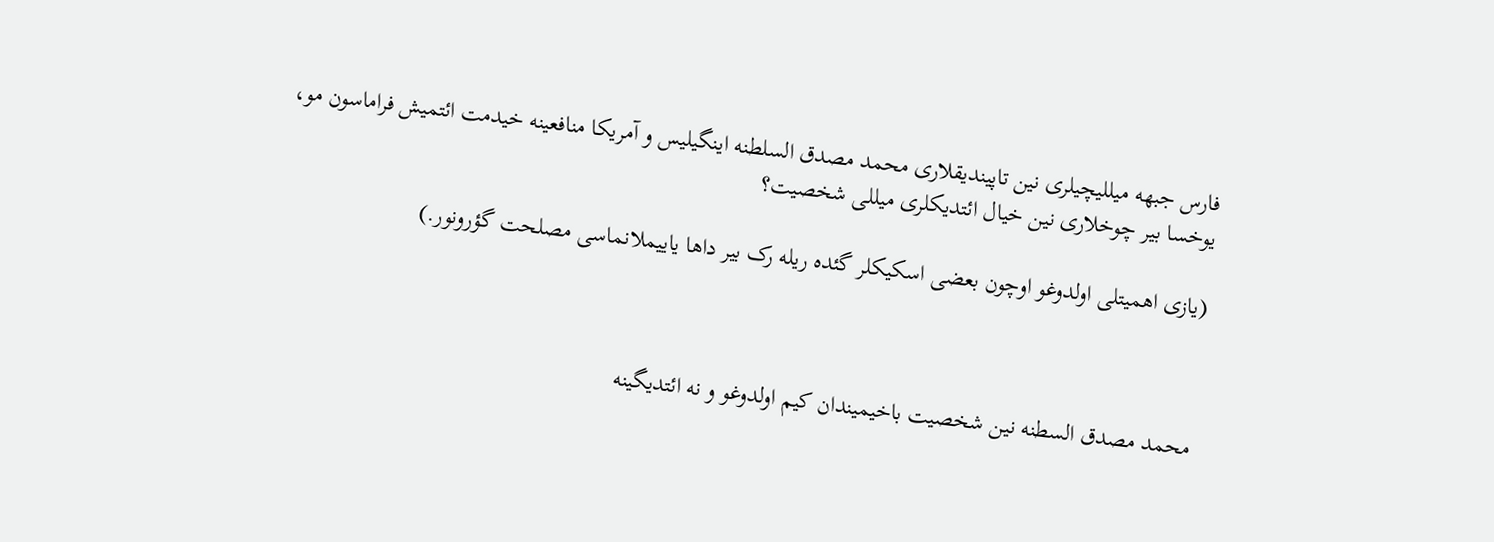فارس جبهه میللیچیلری نین تاپیندیقلاری محمد مصدق السلطنه اینگیلیس و آمریکا منافعینه خیدمت ائتمیش فراماسون مو، یوخسا بیر چوخلاری نین خیال ائتدیکلری میللی شخصیت؟

(یازی اهمیتلی اولدوغو اوچون بعضی اسکیکلر گئده ریله رک بیر داها یاییملانماسی مصلحت گؤرونور.)



محمد مصدق السطنه نین شخصیت باخیمیندان کیم اولدوغو و نه ائتدیگینه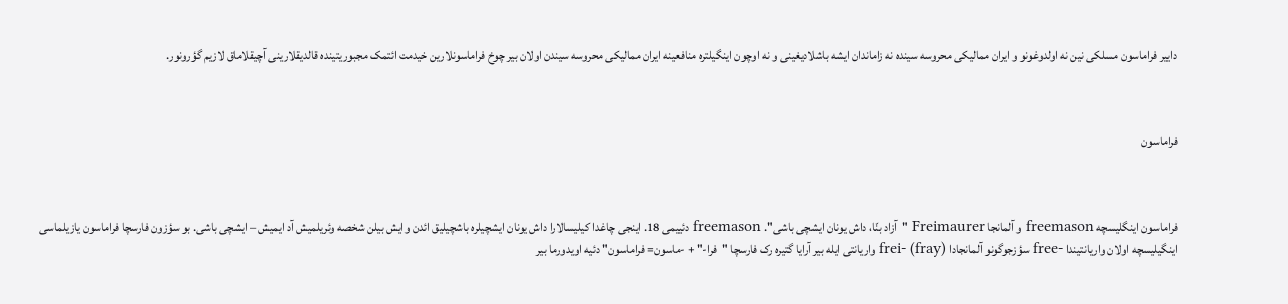داییر فراماسون مسلکی نین نه اولدوغونو و ایران ممالیکی محروسه سینده نه زاماندان ایشه باشلادیغینی و نه اوچون اینگیلتره منافعینه ایران ممالیکی محروسه سیندن اولان بیر چوخ فراماسونلارین خیدمت ائتمک مجبوریتینده قالدیقلارینی آچیقلاماق لازیم گؤرونور.



فراماسون



فراماسون اینگلیسچه freemason و آلمانجا Freimaurer "آزاد بنّا، داش یونان ایشچی باشی". freemason دئییمی 18. اینجی چاغدا کیلیسالارا داش یونان ایشچیلره باشچیلیق ائدن و ایش بیلن شخصه وئریلمیش آد ایمیش – ایشچی باشی. بو سؤزون فارسچا فراماسون یازیلماسی اینگیلیسچه اولان واریانتیندا -free سؤزجوگونو آلمانجادا frei- (fray) واریانتی ایله بیر آرایا گتیره رک فارسچا "فرا-" + -ماسون= فراماسون" دئیه اویدورما بیر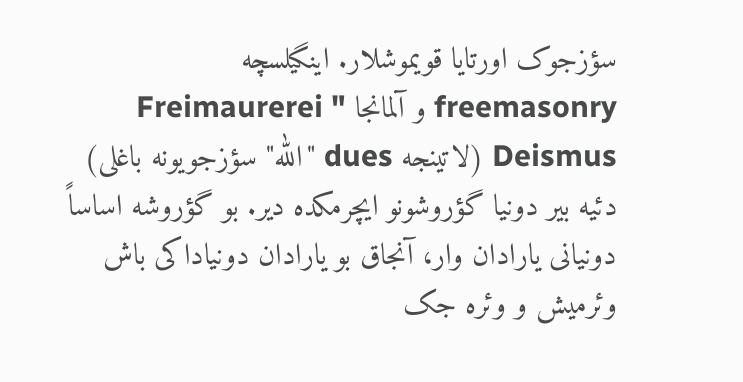سؤزجوک اورتایا قویموشلار. اینگیلسچه freemasonry و آلمانجا Freimaurerei " Deismus (لاتینجه dues "الله" سؤزجویونه باغلی) دئیه بیر دونیا گؤروشونو ایچرمکده دیر. بو گؤروشه اساساً دونیانی یارادان وار، آنجاق بو یارادان دونیاداکی باش وئرمیش و وئره جک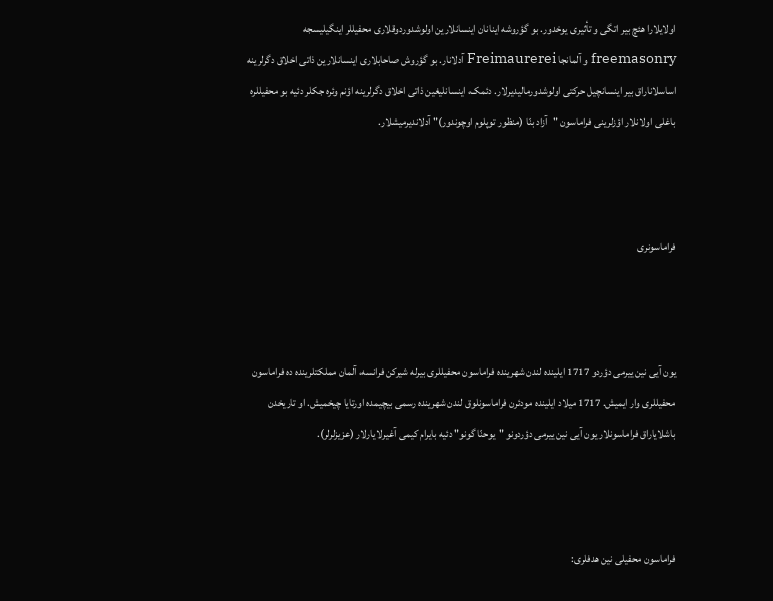اولایلارا هئچ بیر اتگی و تأثیری یوخدور. بو گؤروشه اینانان اینسانلارین اولوشدوردوقلاری محفیللر اینگیلیسجه freemasonry و آلمانجا Freimaurerei آدلانار. بو گؤروش صاحابلاری اینسانلارین ذاتی اخلاق دگرلرینه اساسلاناراق بیر اینسانچیل حرکتی اولوشدورمالیدیرلار. دئمک، اینسانلیغین ذاتی اخلاق دگرلرینه اؤنم وئره جکلر دئیه بو محفیللره باغلی اولانلار اؤزلرینی فراماسون "آزاد بنّا (منظور توپلوم اوچوندور)" آدلاندیرمیشلار.



فراماسونری



یون آیی نین ییرمی دؤردو 1717 ایلینده لندن شهرینده فراماسون محفیللری بیرله شیرکن فرانسه، آلمان مملکتلرینده ده فراماسون محفیللری وار ایمیش. 1717 میلاد ایلینده مودئرن فراماسونلوق لندن شهرینده رسمی بیچیمده اورتایا چیخمیش. او تاریخدن باشلایاراق فراماسونلار یون آیی نین ییرمی دؤردونو "یوحنّا گونو" دئیه بایرام کیمی آغیرلایارلار (عزیزلرلر).



فراماسون محفیلی نین هدفلری: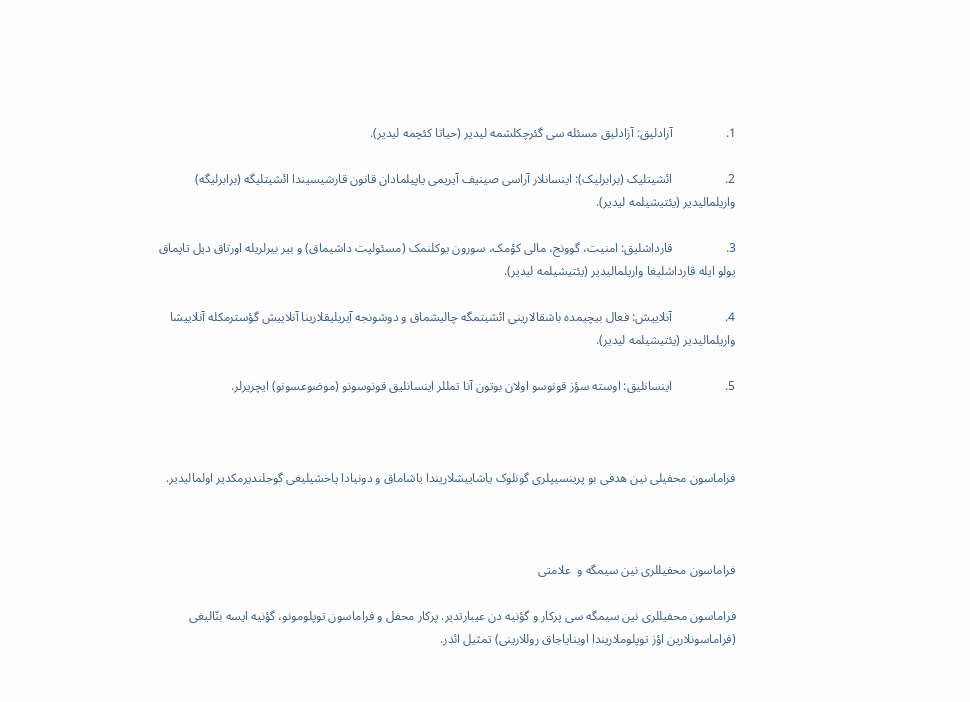1.                 آزادلیق: آزادلیق مسئله سی گئرچکلشمه لیدیر (حیاتا کئچمه لیدیر).

2.                 ائشیتلیک (برابرلیک): اینسانلار آراسی صینیف آیریمی یاپیلمادان قانون قارشیسیندا ائشیتلیگه (برابرلیگه) واریلمالیدیر (یئتیشیلمه لیدیر).

3.                 قارداشلیق: امنیت، گوونج، مالی کؤمک، سورون یوکلنمک (مسئولیت داشیماق) و بیر بیرلریله اورتاق دیل تاپماق یولو ایله قارداشلیغا واریلمالیدیر (یئتیشیلمه لیدیر).

4.                 آنلاییش: فعال بیچیمده باشقالارینی ائشیتمگه چالیشماق و دوشونجه آیریلیقلارینا آنلاییش گؤسترمکله آنلاییشا واریلمالیدیر (یئتیشیلمه لیدیر).

5.                 اینسانلیق: اوسته سؤز قونوسو اولان بوتون آنا تمللر اینسانلیق قونوسونو (موضوعسونو) ایچریرلر.



فراماسون محفیلی نین هدفی بو پرینسیپلری گونلوک یاشاییشلاریندا یاشاماق و دونیادا یاخشیلیغی گوجلندیرمکدیر اولمالیدیر.



فراماسون محفیللری نین سیمگه و  علامتی

فراماسون محفیللری نین سیمگه سی پرکار و گؤنیه دن عیبارتدیر. پرکار محفل و فراماسون توپلومونو، گؤنیه ایسه بنّالیغی (فراماسونلارین اؤز توپلوملاریندا اوینایاجاق روللارینی) تمثیل ائدر.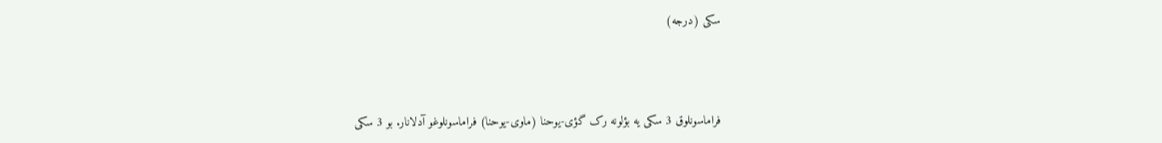سکی (درجه)



فراماسونلوق 3 سکی یه بؤلونه رک گؤی-یوحنا (ماوی-یوحنا) فراماسونلوغو آدلانار. بو 3 سکی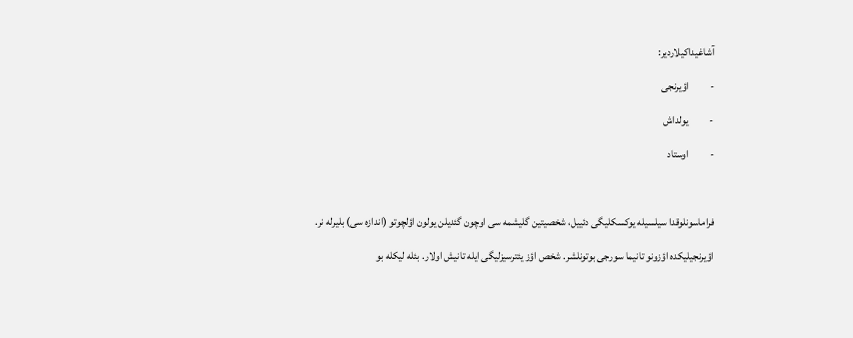آشاغیداکیلاردیر:

-          اؤیرنجی

-          یولداش

-          اوستاد



فراماسونلوقدا سیلسیله یوکسکلیگی دئییل، شخصیتین گلیشمه سی اوچون گئدیلن یولون اؤلچوتو (اندازه سی) بلیرله نر.

اؤیرنجیلیکده اؤزونو تانیما سورجی بوتونلشر. شخص اؤز یئترسیزلیگی ایله تانیش اولار. بئله لیکله بو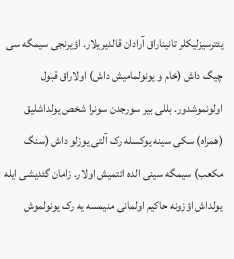یئترسیزلیکلر تانیناراق آرادان قالدیریلار. اؤیرنجی سیمگه سی چیگ داش (خام و یونولمامیش داش) اولاراق قبول اولونموشدور. بللی بیر سورجدن سونرا شخص یولداشلیق (همراه) سکی سینه یوکسله رک آلتی یوزلو داش (سنگ مکعب) سیمگه سینی الده ائتمیش اولار. زامان گئدیشی ایله یولداش اؤزونه حاکیم اولمانی منیمسه یه رک یونولموش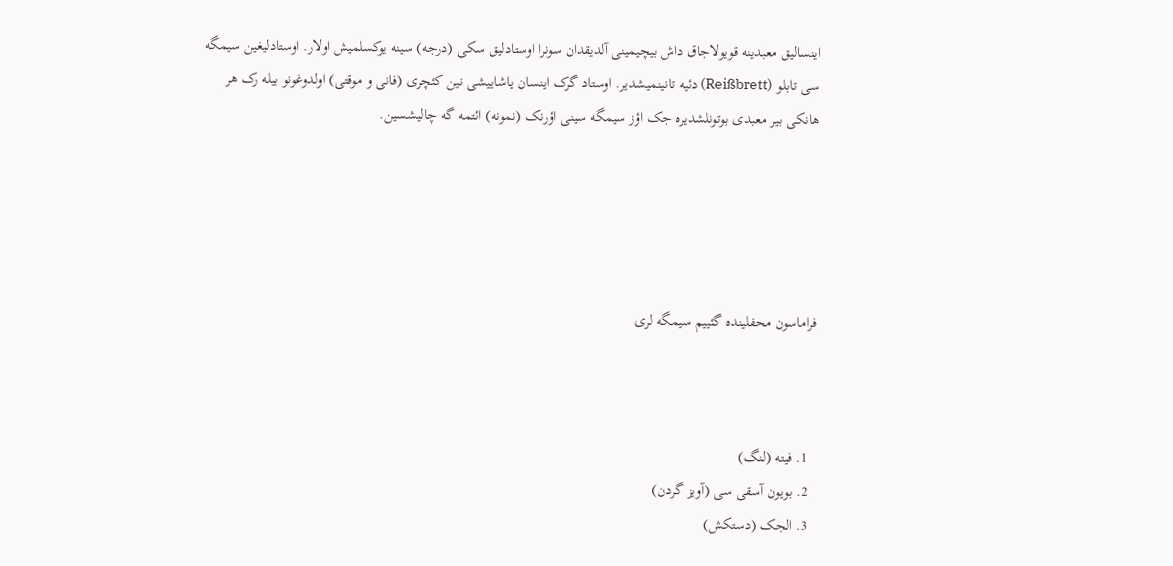اینسالیق معبدینه قویولاجاق داش بیچیمینی آلدیقدان سونرا اوستادلیق سکی (درجه) سینه یوکسلمیش اولار. اوستادلیغین سیمگه سی تابلو (Reißbrett) دئیه تانینمیشدیر. اوستاد گرک اینسان یاشاییشی نین کئچری (فانی و موقتی) اولدوغونو بیله رک هر هانکی بیر معبدی بوتونلشدیره جک اؤز سیمگه سینی اؤرنک (نمونه) ائتمه گه چالیشسین.





فراماسون محفلینده گئییم سیمگه لری



  1. فیته (لنگ)
  2. بویون آسقی سی (آویز گردن)
  3. الجک (دستکش)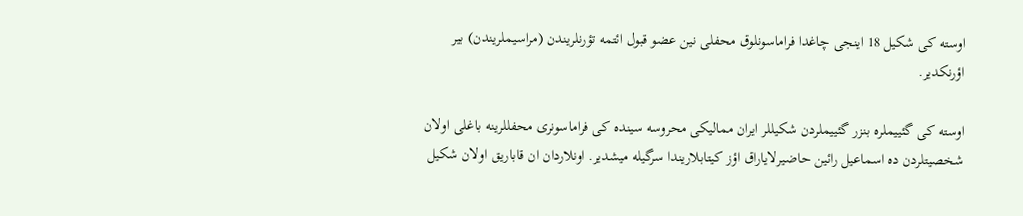اوسته کی شکیل 18 اینجی چاغدا فراماسونلوق محفلی نین عضو قبول ائتمه تؤرنلریندن (مراسیملریندن) بیر  اؤرنکدیر.

اوسته کی گئییملره بنزر گئییملردن شکیللر ایران ممالیکی محروسه سینده کی فراماسونری محفللرینه باغلی اولان شخصیتلردن ده اسماعیل رائین حاضیرلایاراق اؤز کیتابلاریندا سرگیله میشدیر. اونلاردان ان قاباریق اولان شکیل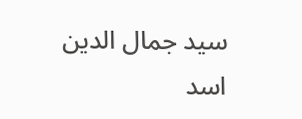سید جمال الدین اسد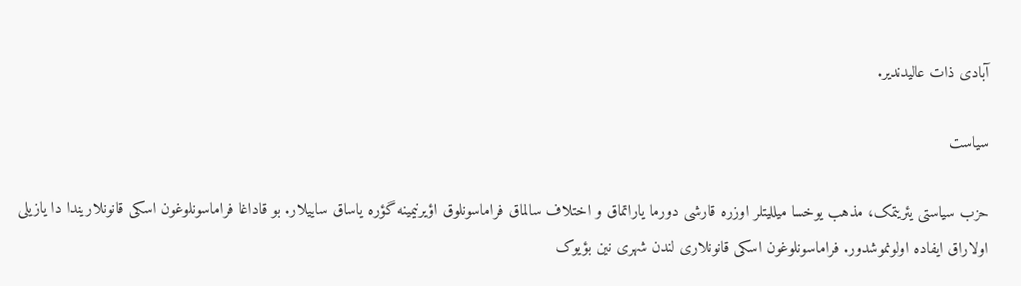آبادی ذات عالیدندیر.

سیاست

حزب سیاستی یئریتمک، مذهب یوخسا میللیتلر اوزره قارشی دورما یاراتماق و اختلاف سالماق فراماسونلوق اؤیرنیمینه گؤره یاساق ساییلار. بو قاداغا فراماسونلوغون اسکی قانونلاریندا دا یازیلی اولاراق ایفاده اولونموشدور. فراماسونلوغون اسکی قانونلاری لندن شهری نین بؤیوک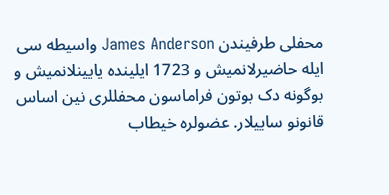محفلی طرفیندن James Anderson واسیطه سی ایله حاضیرلانمیش و 1723 ایلینده یایینلانمیش و بوگونه دک بوتون فراماسون محفللری نین اساس قانونو ساییلار. عضولره خیطاب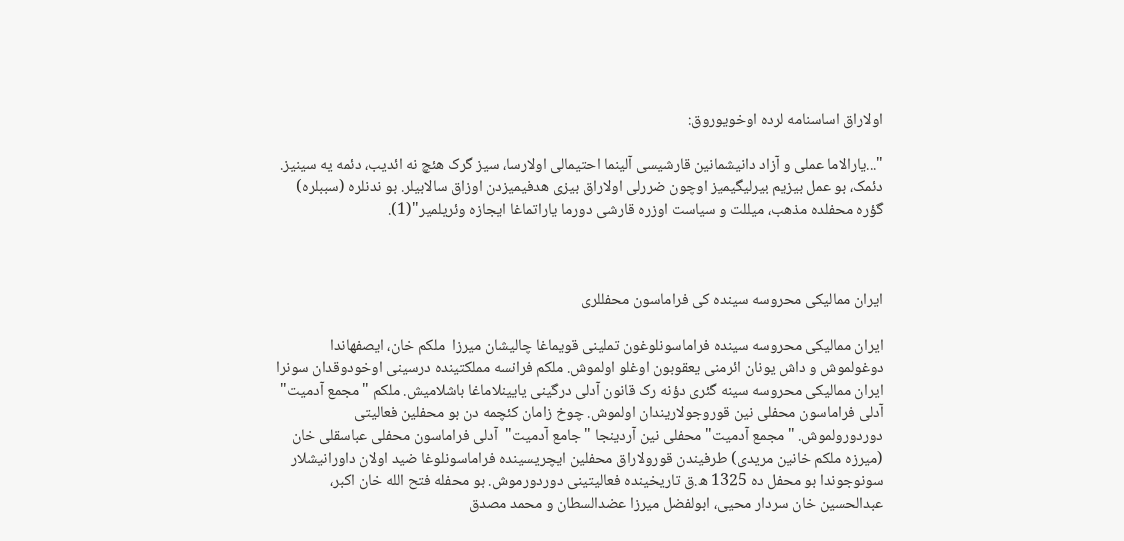اولاراق اساسنامه لرده اوخویوروق:

"...یارالاما عملی و آزاد دانیشمانین قارشیسی آلینما احتیمالی اولارسا، سیز گرک هئچ نه ائدیب، دئمه یه سینیز. دئمک، بو عمل بیزیم بیرلیگیمیز اوچون ضررلی اولاراق بیزی هدفیمیزدن اوزاق سالابیلر. بو ندنلره (سببلره) گؤره محفلده مذهب، میللت و سیاست اوزره قارشی دورما یاراتماغا ایجازه وئریلمیر"(1).



ایران ممالیکی محروسه سینده کی فراماسون محفللری

ایران ممالیکی محروسه سینده فراماسونلوغون تملینی قویماغا چالیشان میرزا  ملکم خان، ایصفهاندا دوغولموش و داش یونان ائرمنی یعقوبون اوغلو اولموش. ملکم فرانسه مملکتینده درسینی اوخودوقدان سونرا ایران ممالیکی محروسه سینه گئری دؤنه رک قانون آدلی درگینی یایینلاماغا باشلامیش. ملکم "مجمع آدمیت" آدلی فراماسون محفلی نین قوروجولاریندان اولموش. چوخ زامان کئچمه دن بو محفلین فعالیتی دوردورولموش. "مجمع آدمیت" محفلی نین آردینجا "جامع آدمیت"  آدلی فراماسون محفلی عباسقلی خان (میرزه ملکم خانین مریدی) طرفیندن قورولاراق محفلین ایچریسینده فراماسونلوغا ضید اولان داورانیشلار سونوجوندا بو محفل ده 1325 ه.ق تاریخینده فعالیتینی دوردورموش. بو محفله فتح الله خان اکبر، عبدالحسین خان سردار محیی، ابولفضل میرزا عضدالسطان و محمد مصدق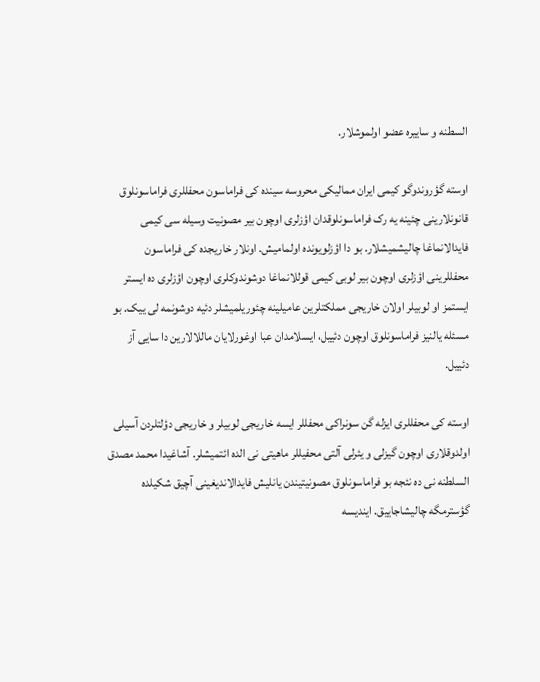السطنه و ساییره عضو اولموشلار.

اوسته گؤروندوگو کیمی ایران ممالیکی محروسه سینده کی فراماسون محفللری فراماسونلوق قانونلارینی چئینه یه رک فراماسونلوقدان اؤزلری اوچون بیر مصونیت وسیله سی کیمی فایدالانماغا چالیشمیشلار. بو دا اؤزلویونده اولمامیش. اونلار خاریجده کی فراماسون محفللرینی اؤزلری اوچون بیر لوبی کیمی قوللانماغا دوشوندوکلری اوچون اؤزلری ده ایستر ایستمز او لوبیلر اولان خاریجی مملکتلرین عامیلینه چئوریلمیشلر دئیه دوشونمه لی ییک. بو مسئله یالنیز فراماسونلوق اوچون دئییل، ایسلامدان عبا اوغورلایان ماللالارین دا سایی آز دئییل.

اوسته کی محفللری ایزله گن سونراکی محفللر ایسه خاریجی لوبیلر و خاریجی دؤلتلردن آسیلی اولدوقلاری اوچون گیزلی و یئرلی آلتی محفیللر ماهیتی نی الده ائتمیشلر. آشاغیدا محمد مصدق السلطنه نی ده نئجه بو فراماسونلوق مصونیتیندن یانلیش فایدالاندیغینی آچیق شکیلده گؤسترمگه چالیشاجاییق. ایندیسه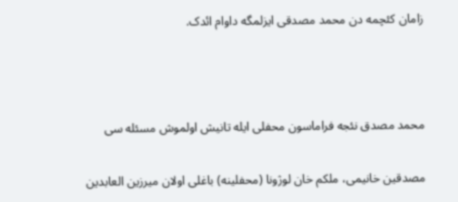زامان کئچمه دن محمد مصدقی ایزلمگه داوام ائدک.



محمد مصدق نئجه فراماسون محفلی ایله تانیش اولموش مسئله سی

مصدقین خانیمی، ملکم خان لوژونا (محفلینه) باغلی اولان میرزین العابدین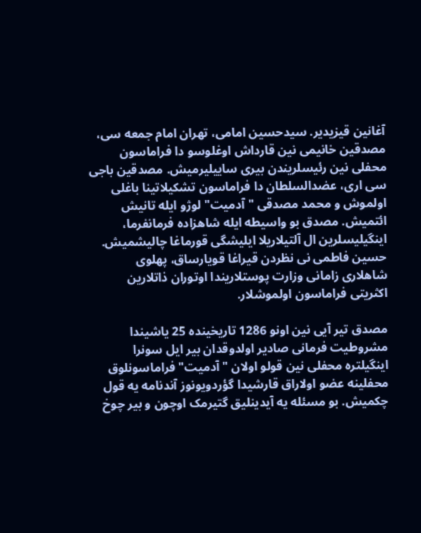آغانین قیزیدیر. سیدحسین امامی، تهران امام جمعه سی، مصدقین خانیمی نین قارداش اوغلوسو دا فراماسون محفلی نین رئیسلریندن بیری ساییلیرمیش. مصدقین باجی سی اری، عضدالسلطان دا فراماسون تشکیلاتینا باغلی اولموش و محمد مصدقی "آدمیت" لوژو ایله تانیش ائتمیش. مصدق بو واسیطه ایله شاهزاده فرمانفرما، اینگیلیسلرین ال آلتیلاریلا ایلیشگی قورماغا چالیشمیش. حسین فاطمی نی نظردن قیراغا قویارساق، پهلوی شاهلاری زامانی وزارت پوستلاریندا اوتوران ذاتلارین اکثریتی فراماسون اولموشلار.

مصدق تیر آیی نین اونو 1286 تاریخینده 25 یاشیندا مشروطیت فرمانی صادیر اولدوقدان بیر ایل سونرا اینگیلتره محفلی نین قولو اولان "آدمیت" فراماسونلوق محفلینه عضو اولاراق قارشیدا گؤردویونوز آندنامه یه قول چکمیش. بو مسئله یه آیدینلیق گتیرمک اوچون و بیر چوخ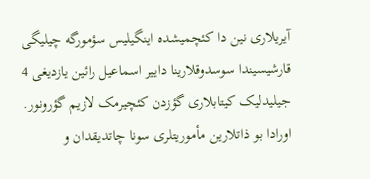آیریلاری نین دا کئچمیشده اینگیلیس سؤمورگه چیلیگی قارشیسیندا سوسدوقلارینا داییر اسماعیل رائین یازدیغی 4 جیلیدلیک کیتابلاری گؤزدن کئچیرمک لازیم گؤرونور. اورادا بو ذاتلارین مأموریتلری سونا چاتدیقدان و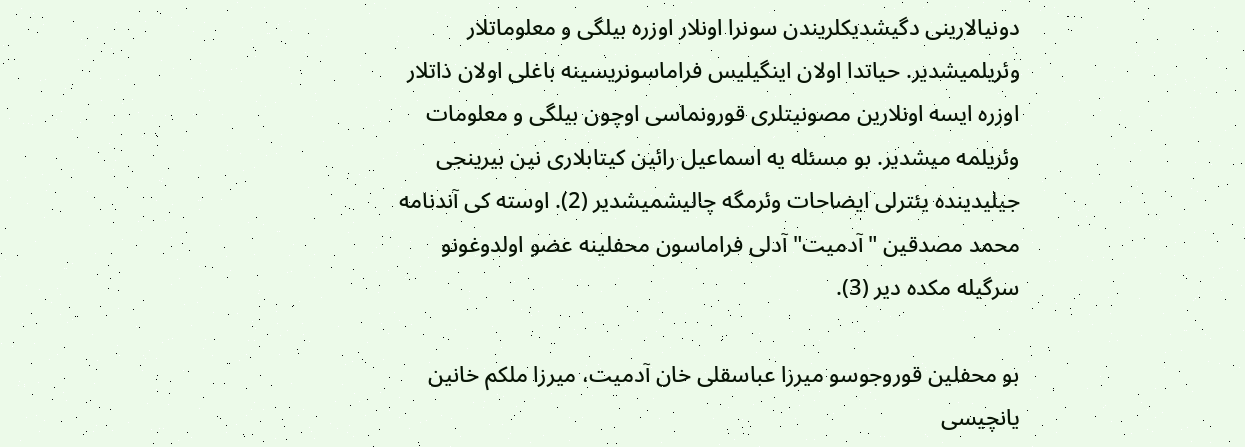دونیالارینی دگیشدیکلریندن سونرا اونلار اوزره بیلگی و معلوماتلار وئریلمیشدیر. حیاتدا اولان اینگیلیس فراماسونریسینه باغلی اولان ذاتلار اوزره ایسه اونلارین مصونیتلری قورونماسی اوچون بیلگی و معلومات وئریلمه میشدیر. بو مسئله یه اسماعیل رائین کیتابلاری نین بیرینجی جیلیدینده یئترلی ایضاحات وئرمگه چالیشمیشدیر (2). اوسته کی آندنامه محمد مصدقین "آدمیت" آدلی فراماسون محفلینه عضو اولدوغونو سرگیله مکده دیر (3).

بو محفلین قوروجوسو میرزا عباسقلی خان آدمیت، میرزا ملکم خانین یانچیسی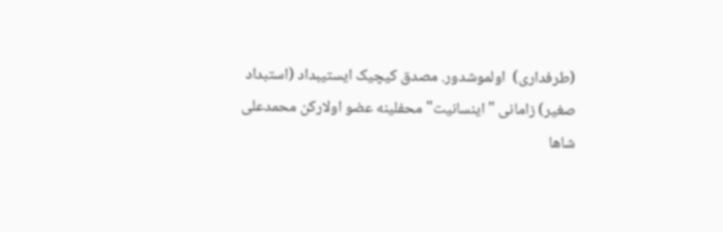(طرفداری)  اولموشدور. مصدق کیچیک ایستیبداد (استبداد صغیر) زامانی "اینسانیت" محفلینه عضو اولارکن محمدعلی شاها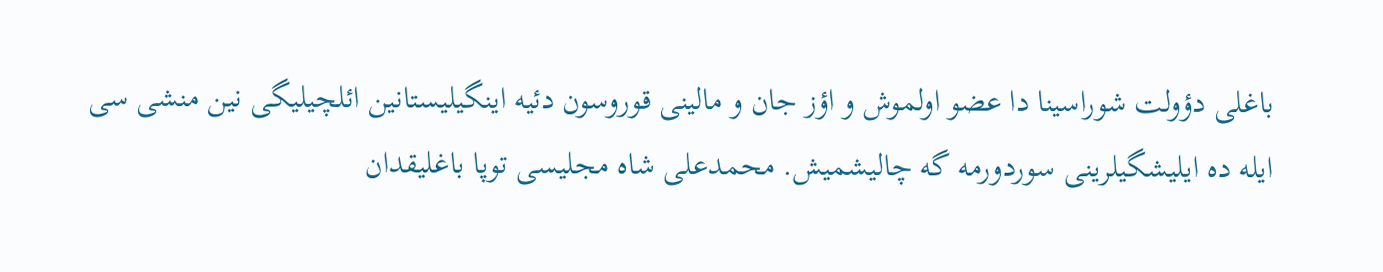باغلی دؤولت شوراسینا دا عضو اولموش و اؤز جان و مالینی قوروسون دئیه اینگیلیستانین ائلچیلیگی نین منشی سی ایله ده ایلیشگیلرینی سوردورمه گه چالیشمیش. محمدعلی شاه مجلیسی توپا باغلیقدان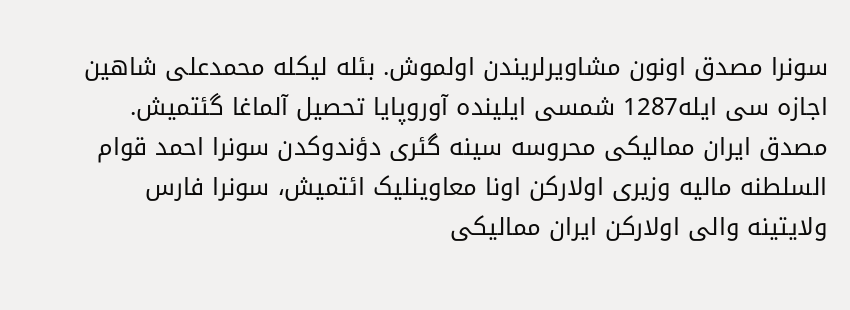سونرا مصدق اونون مشاویرلریندن اولموش. بئله لیکله محمدعلی شاهین اجازه سی ایله1287 شمسی ایلینده آوروپایا تحصیل آلماغا گئتمیش. مصدق ایران ممالیکی محروسه سینه گئری دؤندوکدن سونرا احمد قوام السلطنه مالیه وزیری اولارکن اونا معاوینلیک ائتمیش، سونرا فارس ولایتینه والی اولارکن ایران ممالیکی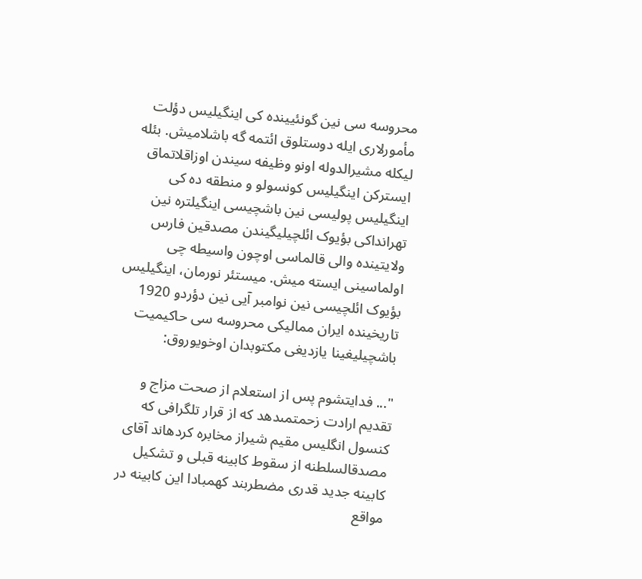محروسه سی نین گونئیینده کی اینگیلیس دؤلت مأمورلاری ایله دوستلوق ائتمه گه باشلامیش. بئله لیکله مشیرالدوله اونو وظیفه سیندن اوزاقلاتماق ایسترکن اینگیلیس کونسولو و منطقه ده کی اینگیلیس پولیسی نین باشچیسی اینگیلتره نین تهرانداکی بؤیوک ائلچیلیگیندن مصدقین فارس ولایتینده والی قالماسی اوچون واسیطه چی اولماسینی ایسته میش. میستئر نورمان، اینگیلیس بؤیوک ائلچیسی نین نوامبر آیی نین دؤردو 1920 تاریخینده ایران ممالیکی محروسه سی حاکیمیت باشچیلیغینا یازدیغی مکتوبدان اوخویوروق:

"... فدايتشوم پس از استعلام از صحت مزاج و تقديم ارادت زحمتمىدهد كه از قرار تلگرافى كه كنسول انگليس مقيم شيراز مخابره كردهاند آقاى مصدقالسلطنه از سقوط كابينه قبلى و تشكيل كابينه جديد قدرى مضطربند كهمبادا اين كابينه در مواقع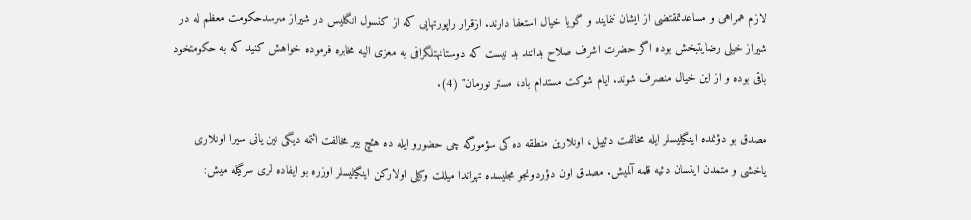لازم همراهى و مساعدتمقتضى از ايشان ننمايند و گويا خيال استعفا دارند. ازقرار راپورتهايى كه از كنسول انگليس در شيراز مىرسدحكومت معظم له در شيراز خيلى رضايتبخش بوده اگر حضرت اشرف صلاح بدانند بد نيست كه دوستانهتلگرافى به معزى اليه مخابره فرموده خواهش كنيد كه به حكومتخود باقى بوده و از اين خيال منصرف شوند. ايام شوكت مستدام باد، مستر نورمان" (4).

مصدق بو دؤنمده اینگیلیسلر ایله مخالفت دئییل، اونلارین منطقه ده کی سؤمورگه چی حضورو ایله ده هئچ بیر مخالفت ائتمه دیگی نین یانی سیرا اونلاری یاخشی و متمدن اینسان دئیه قلمه آلمیش. مصدق اون دؤردونجو مجلیسده تهراندا میللت وکیلی اولارکن اینگیلیسلر اوزره بو ایفاده لری سرگیله میش: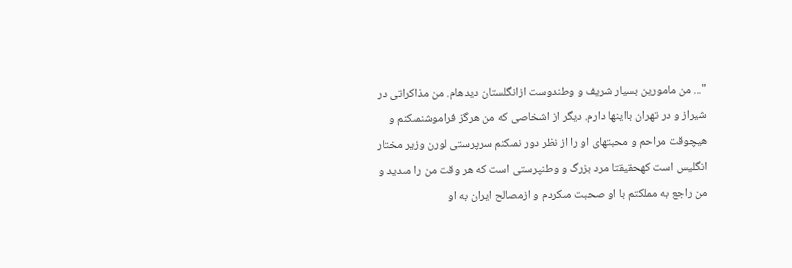"... من مامورين بسيار شريف و وطندوست ازانگلستان ديدهام. من مذاكراتى در شيراز و در تهران بااينها دارم. ديگر از اشخاصى كه من هرگز فراموشنمىكنم و هيچوقت مراحم و محبتهاى او را از نظر دور نمىكنم سرپرستى لورن وزير مختار انگليس است كهحقيقتا مرد بزرگ و وطنپرستى است كه هر وقت من را مىديد و من راجع به مملكتم با او صحبت مىكردم و ازمصالح ايران به او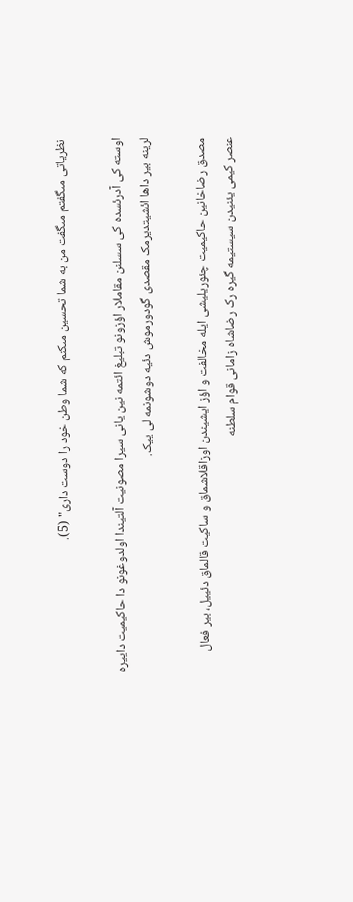نظرياتى مىگفتم مىگفت من به شما تحسين مىكنم كه شما وطن خود را دوست دارى" (5).

اوسته کی آدرئسده کی سسلنن مقاملار اؤزونو تبلیغ ائتمه نین یانی سیرا مصونیت آلتیندا اولدوغونو دا حاکیمیت داییره لرینه بیر داها ائشیتدیرمک مقصدی گودورموش دئیه دوشونمه لی ییک.

مصدق رضاخانین حاکیمیت چئوریلیشی ایله مخالفت و اؤز ایشیندن اوزاقلاشماق و ساکیت قالماق دئییل، بیر فعال عنصر کیمی یئنیدن سیستیمه گیره رک رضاشاه زامانی قوام سلطنه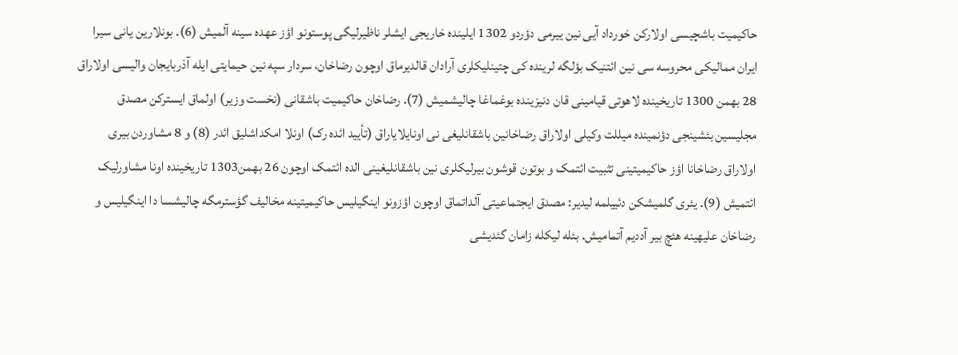حاکیمیت باشچیسی اولارکن خورداد آیی نین ییرمی دؤردو 1302 ایلینده خاریجی ایشلر ناظیرلیگی پوستونو اؤز عهده سینه آلمیش (6). بونلارین یانی سیرا ایران ممالیکی محروسه سی نین ائتنیک بؤلگه لرینده کی چتینلیکلری آرادان قالدیرماق اوچون رضاخان، سردار سپه نین حیمایتی ایله آذربایجان والیسی اولاراق 28 بهمن 1300 تاریخینده لاهوتی قیامینی قان دنیزینده بوغماغا چالیشمیش (7). رضاخان حاکیمیت باشقانی (نخست وزیر) اولماق ایسترکن مصدق مجلیسین بئشینجی دؤنمینده میللت وکیلی اولاراق رضاخانین باشقانلیغی نی اونایلایاراق (تأیید ائده رک) اونلا امکداشلیق ائدر (8) و 8 مشاوردن بیری اولاراق رضاخانا اؤز حاکیمیتینی تثبیت ائتمک و بوتون قوشون بیرلیکلری نین باشقانلیغینی الده ائتمک اوچون 26 بهمن1303 تاریخینده اونا مشاورلیک ائتمیش (9). یئری گلمیشکن دئییلمه لیدیر: مصدق ایجتماعیتی آلداتماق اوچون اؤزونو اینگیلیس حاکیمیتینه مخالیف گؤسترمگه چالیشسا دا اینگیلیس و رضاخان علیهینه هئچ بیر آددیم آتمامیش. بئله لیکله زامان گئدیشی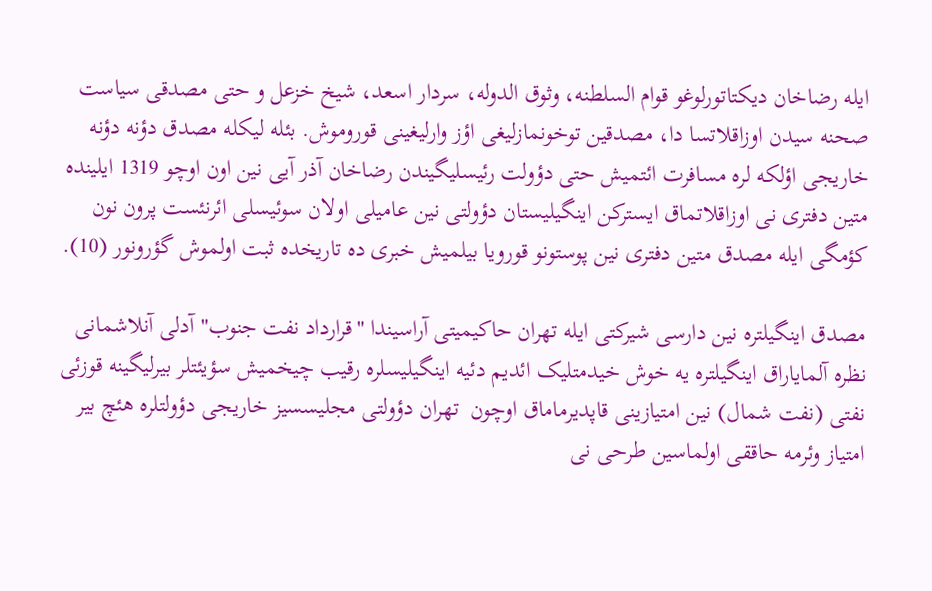ایله رضاخان دیکتاتورلوغو قوام السلطنه، وثوق الدوله، سردار اسعد، شیخ خزعل و حتی مصدقی سیاست صحنه سیدن اوزاقلاتسا دا، مصدقین توخونمازلیغی اؤز وارلیغینی قوروموش. بئله لیکله مصدق دؤنه دؤنه خاریجی اؤلکه لره مسافرت ائتمیش حتی دؤولت رئیسلیگیندن رضاخان آذر آیی نین اون اوچو 1319 ایلینده  متین دفتری نی اوزاقلاتماق ایسترکن اینگیلیستان دؤولتی نین عامیلی اولان سوئیسلی ائرنئست پرون نون کؤمگی ایله مصدق متین دفتری نین پوستونو قورویا بیلمیش خبری ده تاریخده ثبت اولموش گؤرونور (10).

مصدق اینگیلتره نین دارسی شیرکتی ایله تهران حاکیمیتی آراسیندا "قرارداد نفت جنوب" آدلی آنلاشمانی نظره آلمایاراق اینگیلتره یه خوش خیدمتلیک ائدیم دئیه اینگیلیسلره رقیب چیخمیش سؤیئتلر بیرلیگینه قوزئی نفتی (نفت شمال) نین امتیازینی قاپدیرماماق اوچون  تهران دؤولتی مجلیسسیز خاریجی دؤولتلره هئچ بیر امتیاز وئرمه حاققی اولماسین طرحی نی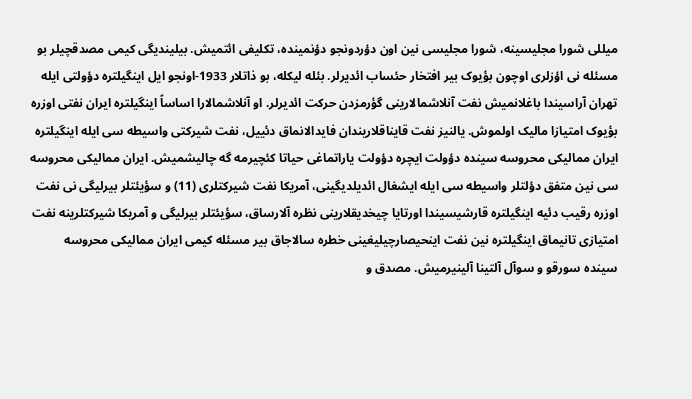میللی شورا مجلیسینه، شورا مجلیسی نین اون دؤردونجو دؤنمینده، تکلیفی ائتمیش. بیلیندیگی کیمی مصدقچیلر بو مسئله نی اؤزلری اوچون بؤیوک بیر افتخار حئساب ائدیرلر. بئله لیکله، بو ذاتلار 1933-اونجو ایل اینگیلتره دؤولتی ایله تهران آراسیندا باغلانمیش نفت آنلاشمالارینی گؤرمزدن حرکت ائدیرلر. او آنلاشمالارا اساساً اینگیلتره ایران نفتی اوزره بؤیوک امتیازا مالیک اولموش. یالنیز نفت قایناقلاریندان فایدالانماق دئییل، نفت شیرکتی واسیطه سی ایله اینگیلتره ایران ممالیکی محروسه سینده دؤولت ایچره دؤولت یاراتماغی حیاتا کئچیرمه گه چالیشمیش. ایران ممالیکی محروسه سی نین متفق دؤلتلر واسیطه سی ایله ایشغال ائدیلدیگینی، آمریکا نفت شیرکتلری (11) و سؤیئتلر بیرلیگی نی نفت اوزره رقیب دئیه اینگیلتره قارشیسیندا اورتایا چیخدیقلارینی نظره آلارساق، سؤیئتلر بیرلیگی و آمریکا شیرکتلرینه نفت امتیازی تانیماق اینگیلتره نین نفت اینحیصارچیلیغینی خطره سالاجاق بیر مسئله کیمی ایران ممالیکی محروسه سینده سورقو و سوآل آلتینا آلینیرمیش. مصدق و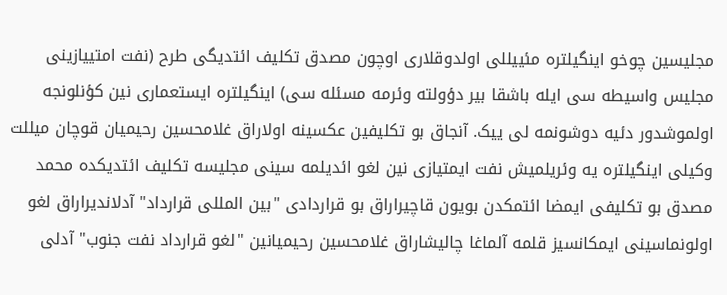مجلیسین چوخو اینگیلتره مئییللی اولدوقلاری اوچون مصدق تکلیف ائتدیگی طرح (نفت امتییازینی مجلیس واسیطه سی ایله باشقا بیر دؤولته وئرمه مسئله سی) اینگیلتره ایستعماری نین کؤنلونجه اولموشدور دئیه دوشونمه لی ییک. آنجاق بو تکلیفین عکسینه اولاراق غلامحسین رحیمیان قوچان میللت وکیلی اینگیلتره یه وئریلمیش نفت ایمتیازی نین لغو ائدیلمه سینی مجلیسه تکلیف ائتدیکده محمد مصدق بو تکلیفی ایمضا ائتمکدن بویون قاچیراراق بو قراردادی "بین المللی قرارداد" آدلاندیراراق لغو اولونماسینی ایمکانسیز قلمه آلماغا چالیشاراق غلامحسین رحیمیانین "لغو قرارداد نفت جنوب" آدلی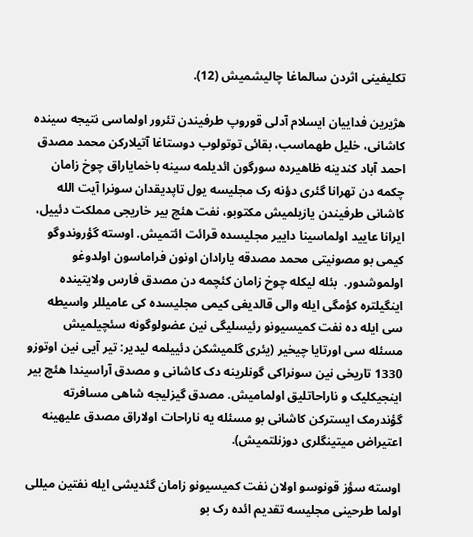تکلیفینی اثردن سالماغا چالیشمیش (12).

هژیرین فداییان ایسلام آدلی قوروپ طرفیندن تئرور اولماسی نتیجه سینده کاشانی، خلیل طهماسب، بقائی توتولوب دوستاغا آتیلارکن محمد مصدق احمد آباد کندینه ظاهیرده سورگون ائدیلمه سینه باخمایاراق چوخ زامان چکمه دن تهرانا گئری دؤنه رک مجلیسه یول تاپدیقدان سونرا آیت الله کاشانی طرفیندن یازیلمیش مکتوبو، نفت هئچ بیر خاریجی مملکت دئییل، ایرانا عایید اولماسینا داییر مجلیسده قرائت ائتمیش. اوسته گؤروندوگو کیمی بو مصونیتی محمد مصدقه یارادان اونون فراماسون اولدوغو اولموشدور.  بئله لیکله چوخ زامان کئچمه دن مصدق فارس ولایتینده اینگیلتره کؤمگی ایله والی قالدیغی کیمی مجلیسده کی عامیللر واسیطه سی ایله ده نفت کمیسیونو رئیسلیگی نین عضولوگونه سئچیلمیش مسئله سی اورتایا چیخیر (یئری گلمیشکن دئییلمه لیدیر: تیر آیی نین اوتوزو 1330 تاریخی نین سونراکی گونلرینه دک کاشانی و مصدق آراسیندا هئچ بیر اینجیکلیک و ناراحاتلیق اولمامیش. مصدق گیزلیجه شاهی مسافرته گؤندرمک ایسترکن کاشانی بو مسئله یه ناراحات اولاراق مصدق علیهینه اعتیراض میتینگلری دوزنلتمیش).

اوسته سؤز قونوسو اولان نفت کمیسیونو زامان گئدیشی ایله نفتین میللی اولما طرحینی مجلیسه تقدیم ائده رک بو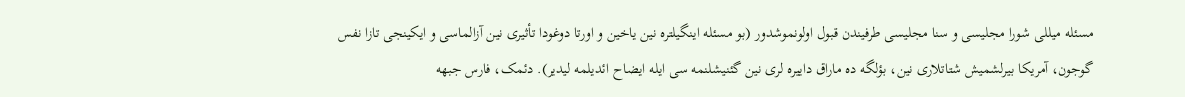مسئله میللی شورا مجلیسی و سنا مجلیسی طرفیندن قبول اولونموشدور (بو مسئله اینگیلتره نین یاخین و اورتا دوغودا تأثیری نین آزالماسی و ایکینجی تازا نفس گوجون، آمریکا بیرلشمیش شتاتلاری نین، بؤلگه ده ماراق داییره لری نین گئنیشلنمه سی ایله ایضاح ائدیلمه لیدیر). دئمک، فارس جبهه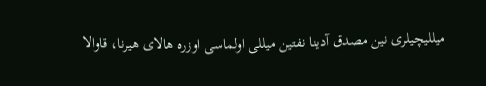میللیچیلری نین مصدق آدینا نفتین میللی اولماسی اوزره هالای هیرنا، قاوالا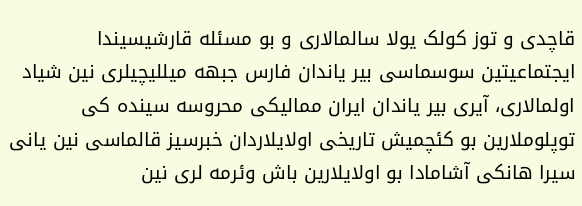قاچدی و توز کولک یولا سالمالاری و بو مسئله قارشیسیندا ایجتماعیتین سوسماسی بیر یاندان فارس جبهه میللیچیلری نین شیاد اولمالاری، آیری بیر یاندان ایران ممالیکی محروسه سینده کی توپلوملارین بو کئچمیش تاریخی اولایلاردان خبرسیز قالماسی نین یانی سیرا هانکی آشامادا بو اولایلارین باش وئرمه لری نین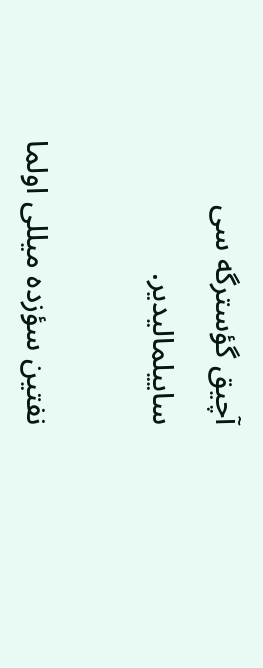آچیق گؤسترگه سی ساییلمالیدیر.

نفتین سؤزده میللی اولما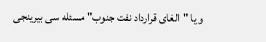و یا "الغای قرارداد نفت جنوب" مسئله سی بیرینجی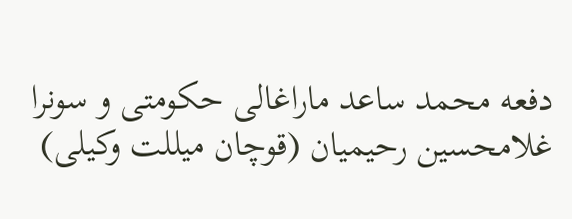دفعه محمد ساعد ماراغالی حکومتی و سونرا غلامحسین رحیمیان (قوچان میللت وکیلی)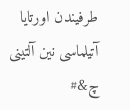طرفیندن اورتایا آتیلماسی نین آلتینی چ&#